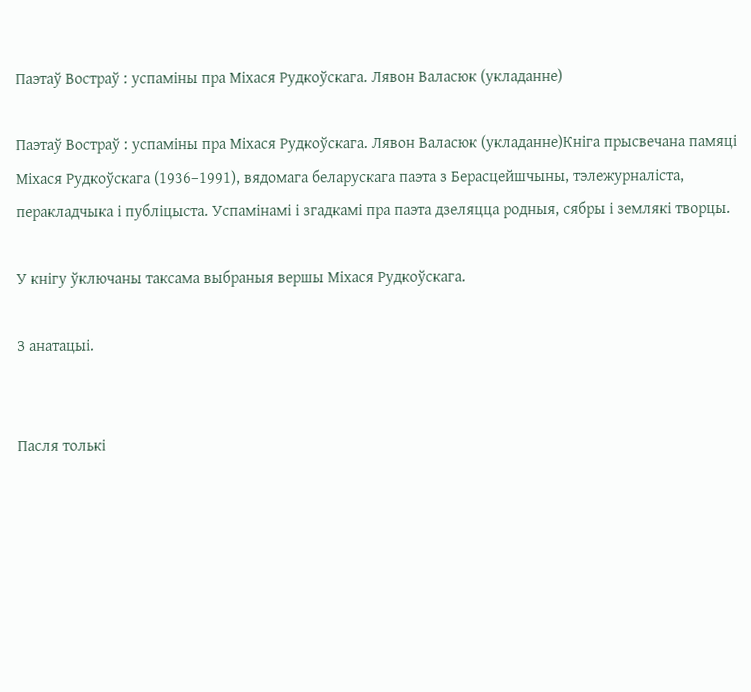Паэтаў Востраў : успаміны пра Міхася Рудкоўскага. Лявон Валасюк (укладанне)

Паэтаў Востраў : успаміны пра Міхася Рудкоўскага. Лявон Валасюк (укладанне)Кніга прысвечана памяці Міхася Рудкоўскага (1936–1991), вядомага беларускага паэта з Берасцейшчыны, тэлежурналіста, перакладчыка і публіцыста. Успамінамі і згадкамі пра паэта дзеляцца родныя, сябры і землякі творцы.

У кнігу ўключаны таксама выбраныя вершы Міхася Рудкоўскага.

З анатацыі.


Пасля толькі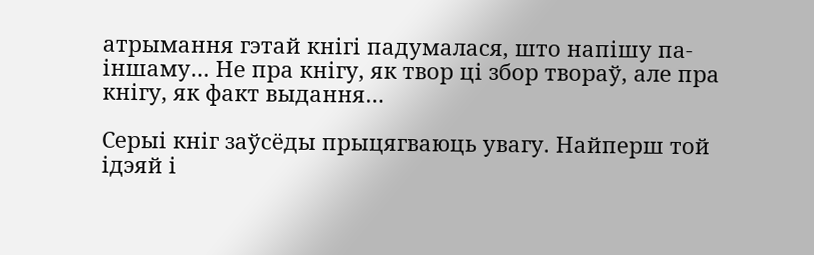атрымання гэтай кнігі падумалася, што напішу па-іншаму… Не пра кнігу, як твор ці збор твораў, але пра кнігу, як факт выдання…

Серыі кніг заўсёды прыцягваюць увагу. Найперш той ідэяй і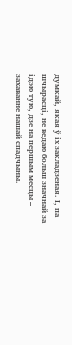думкай, якая ў іх закладзеная. І, па шчырасці, не ведаю больш значнай за ідэю тую, дзе на першым месцы – захаванне нашай спадчыны.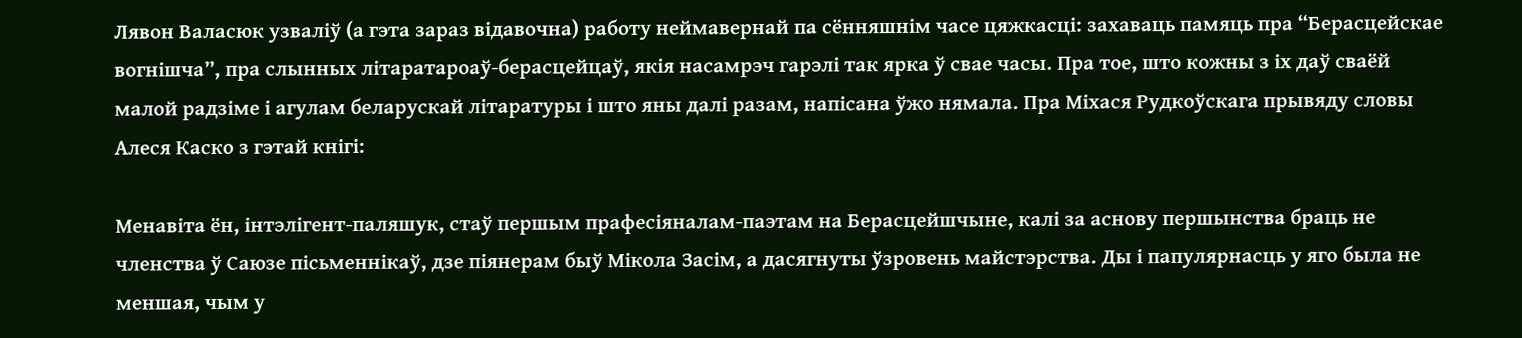Лявон Валасюк узваліў (а гэта зараз відавочна) работу неймавернай па сённяшнім часе цяжкасці: захаваць памяць пра “Берасцейскае вогнішча”, пра слынных літаратароаў-берасцейцаў, якія насамрэч гарэлі так ярка ў свае часы. Пра тое, што кожны з іх даў сваёй малой радзіме і агулам беларускай літаратуры і што яны далі разам, напісана ўжо нямала. Пра Міхася Рудкоўскага прывяду словы Алеся Каско з гэтай кнігі:

Менавіта ён, інтэлігент-паляшук, стаў першым прафесіяналам-паэтам на Берасцейшчыне, калі за аснову першынства браць не членства ў Саюзе пісьменнікаў, дзе піянерам быў Мікола Засім, а дасягнуты ўзровень майстэрства. Ды і папулярнасць у яго была не меншая, чым у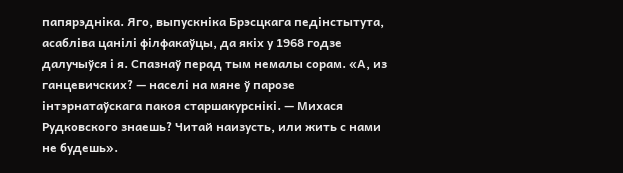папярэдніка. Яго, выпускніка Брэсцкага педінстытута, асабліва цанілі філфакаўцы, да якіх у 1968 годзе далучыўся і я. Спазнаў перад тым немалы сорам. «А, из ганцевичских? — населі на мяне ў парозе інтэрнатаўскага пакоя старшакурснікі. — Михася Рудковского знаешь? Читай наизусть, или жить с нами не будешь».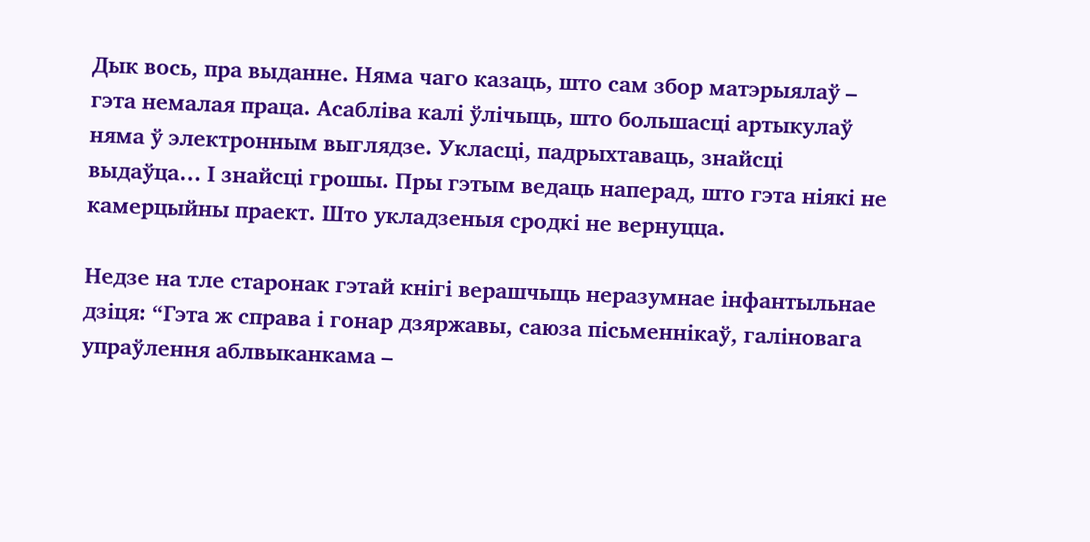Дык вось, пра выданне. Няма чаго казаць, што сам збор матэрыялаў – гэта немалая праца. Асабліва калі ўлічыць, што большасці артыкулаў няма ў электронным выглядзе. Укласці, падрыхтаваць, знайсці выдаўца… І знайсці грошы. Пры гэтым ведаць наперад, што гэта ніякі не камерцыйны праект. Што укладзеныя сродкі не вернуцца.

Недзе на тле старонак гэтай кнігі верашчыць неразумнае інфантыльнае дзіця: “Гэта ж справа і гонар дзяржавы, саюза пісьменнікаў, галіновага упраўлення аблвыканкама –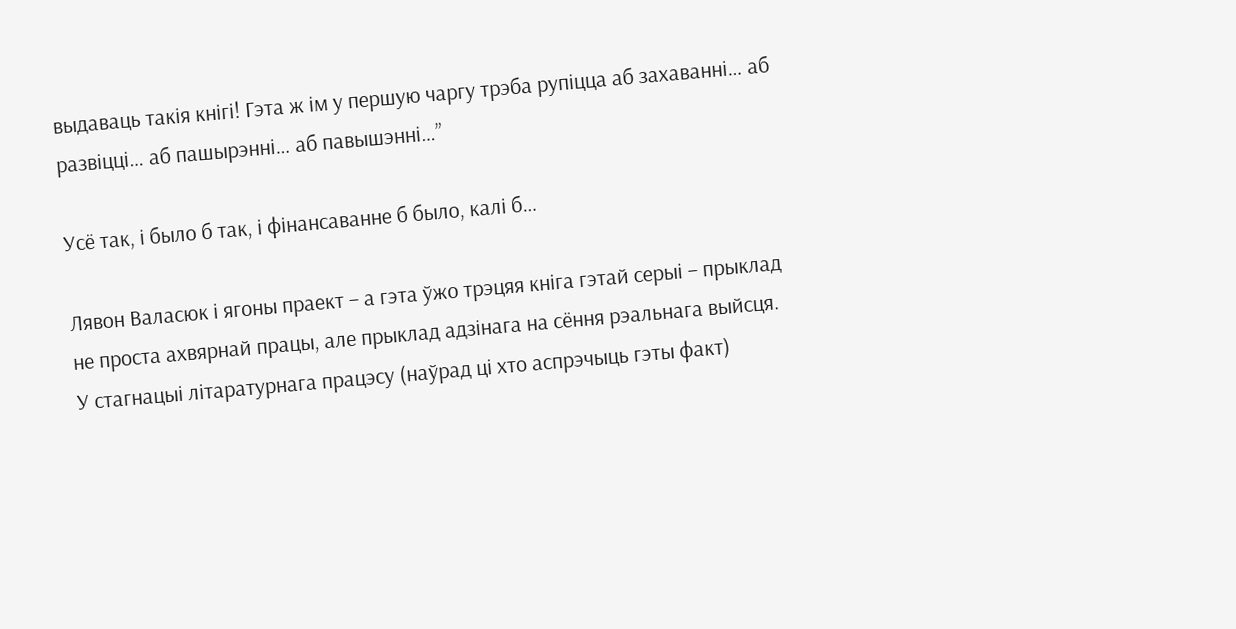выдаваць такія кнігі! Гэта ж ім у першую чаргу трэба рупіцца аб захаванні… аб развіцці… аб пашырэнні… аб павышэнні…”

Усё так, і было б так, і фінансаванне б было, калі б…

Лявон Валасюк і ягоны праект – а гэта ўжо трэцяя кніга гэтай серыі – прыклад не проста ахвярнай працы, але прыклад адзінага на сёння рэальнага выйсця. У стагнацыі літаратурнага працэсу (наўрад ці хто аспрэчыць гэты факт)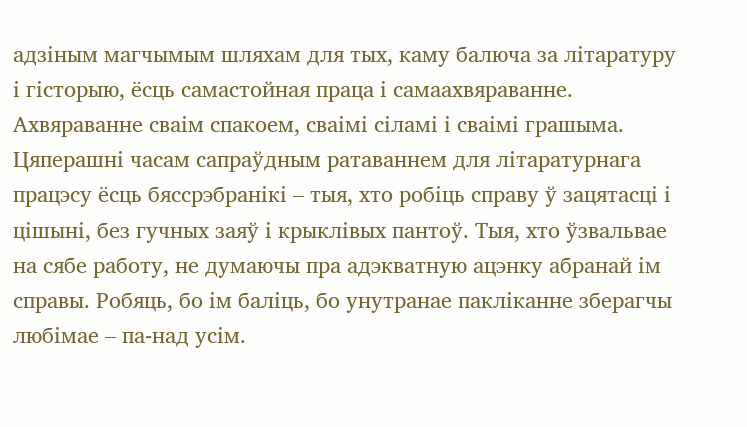адзіным магчымым шляхам для тых, каму балюча за літаратуру і гісторыю, ёсць самастойная праца і самаахвяраванне. Ахвяраванне сваім спакоем, сваімі сіламі і сваімі грашыма. Цяперашні часам сапраўдным ратаваннем для літаратурнага працэсу ёсць бяссрэбранікі – тыя, хто робіць справу ў зацятасці і цішыні, без гучных заяў і крыклівых пантоў. Тыя, хто ўзвальвае на сябе работу, не думаючы пра адэкватную ацэнку абранай ім справы. Робяць, бо ім баліць, бо унутранае пакліканне зберагчы любімае – па-над усім.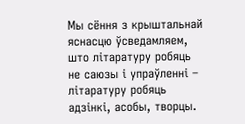Мы сёння з крыштальнай яснасцю ўсведамляем, што літаратуру робяць не саюзы і упраўленні – літаратуру робяць адзінкі, асобы, творцы.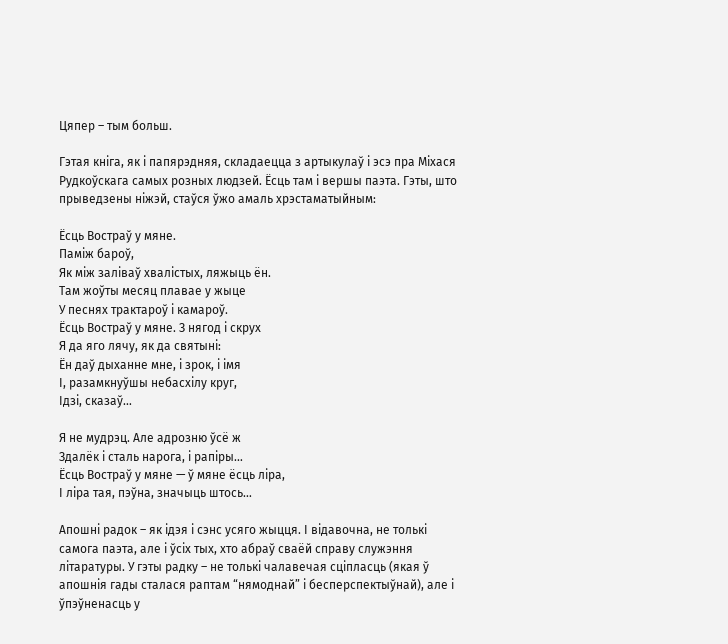Цяпер – тым больш.

Гэтая кніга, як і папярэдняя, складаецца з артыкулаў і эсэ пра Міхася Рудкоўскага самых розных людзей. Ёсць там і вершы паэта. Гэты, што прыведзены ніжэй, стаўся ўжо амаль хрэстаматыйным:

Ёсць Востраў у мяне.
Паміж бароў,
Як між заліваў хвалістых, ляжыць ён.
Там жоўты месяц плавае у жыце
У песнях трактароў і камароў.
Ёсць Востраў у мяне. З нягод і скрух
Я да яго лячу, як да святыні:
Ён даў дыханне мне, і зрок, і імя
І, разамкнуўшы небасхілу круг,
Ідзі, сказаў…

Я не мудрэц. Але адрозню ўсё ж
Здалёк і сталь нарога, і рапіры…
Ёсць Востраў у мяне — ў мяне ёсць ліра,
І ліра тая, пэўна, значыць штось…

Апошні радок – як ідэя і сэнс усяго жыцця. І відавочна, не толькі самога паэта, але і ўсіх тых, хто абраў сваёй справу служэння літаратуры. У гэты радку – не толькі чалавечая сціпласць (якая ў апошнія гады сталася раптам “нямоднай” і бесперспектыўнай), але і ўпэўненасць у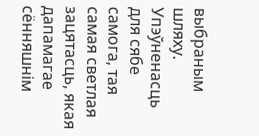выбраным шляху. Упэўненасць для сябе самога, тая самая светлая зацятасць, якая дапамагае сённяшнім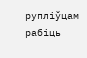рупліўцам рабіць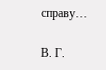справу…

В. Г.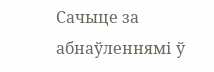Сачыце за абнаўленнямі ў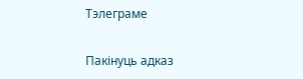Тэлеграме

Пакінуць адказ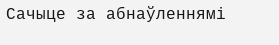Сачыце за абнаўленнямі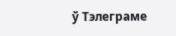ў Тэлеграме